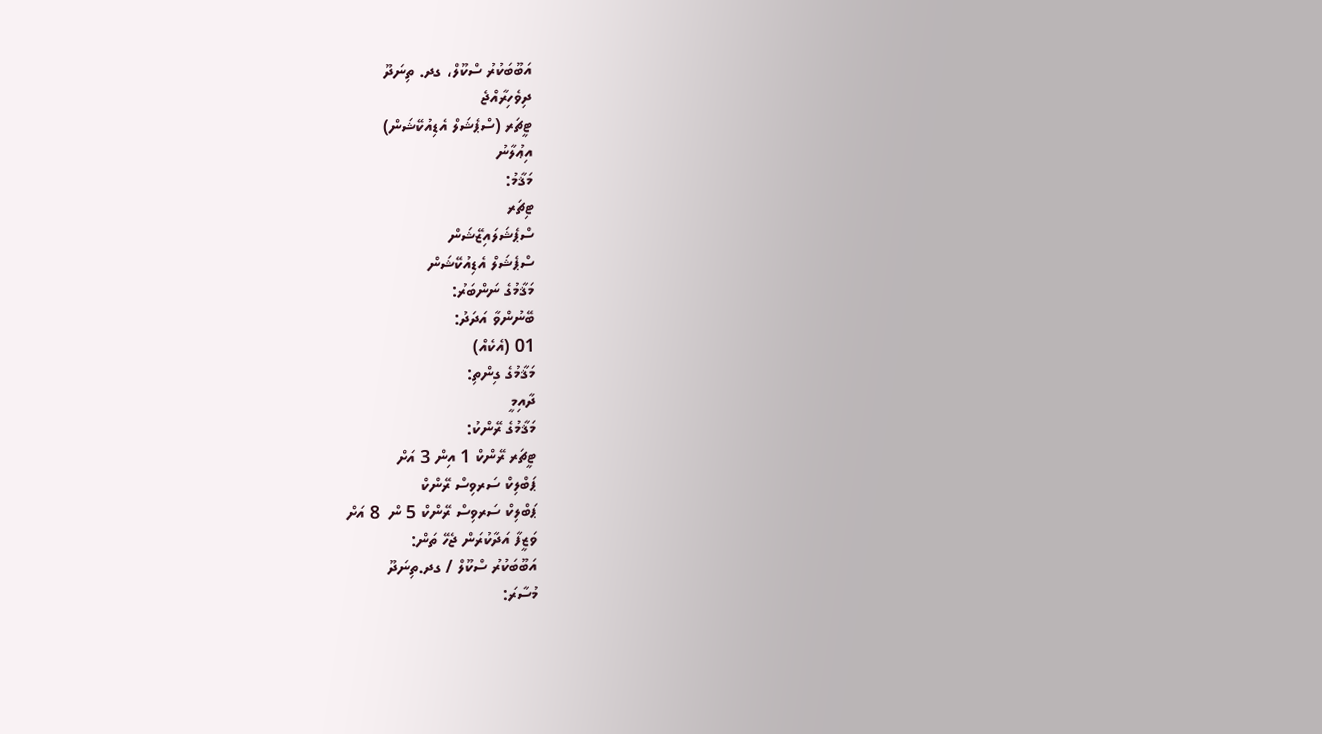އަބޫބަކުރު ސްކޫލް، ގދ. ތިނަދޫ
ދިވެހިރާއްޖެ
ޓީޗަރ (ސްޕެޝަލް އެޑިއުކޭޝަން)
އިޢުލާނު
މަޤާމު:
ޓިޗަރ
ސްޕެޝަލައިޒޭޝަން
ސްޕެޝަލް އެޑިއުކޭޝަން
މަޤާމުގެ ނަންބަރު:
ބޭނުންވާ އަދަދު:
01 (އެކެއް)
މަޤާމުގެ ގިންތި:
ދާއިމީ
މަޤާމުގެ ރޭންކު:
ޓީޗަރ ރޭންކް 1 އިން 3 އަށް
ޕަބްލިކް ސަރވިސް ރޭންކް
ޕަބްލިކް ސަރވިސް ރޭންކް 5 ން  8 އަށް
ވަޒީފާ އަދާކުރަން ޖެހޭ ތަން:
އަބޫބަކުރު ސްކޫލް / ގދ.ތިނަދޫ
މުސާރަ: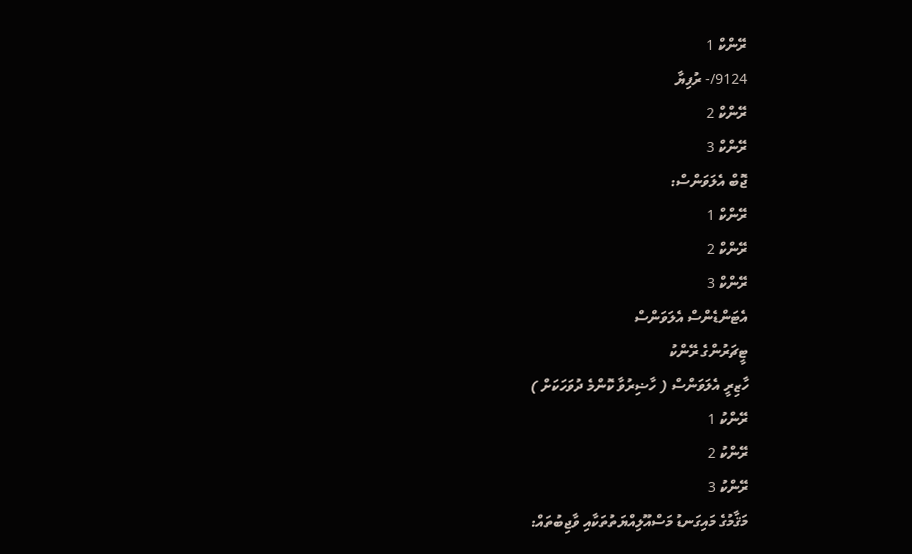ރޭންކް 1
9124/- ރުފިޔާ
ރޭންކް 2
ރޭންކް 3
ޖޮބް އެލަވަންސް:
ރޭންކް 1
ރޭންކް 2
ރޭންކް 3
އެޓަންޑެންސް އެލަވަންސް
ޓީޗަރުންގެ ރޭންކު
ހާޒިރީ އެލަވަންސް ( ހާޟިރުވާ ކޮންމެ ދުވަހަކަށް )
ރޭންކު 1
ރޭންކު 2
ރޭންކު 3
މަޤާމުގެ މައިގަނޑު މަސްއޫލިއްޔަތުތަކާއި ވާޖިބުތައް: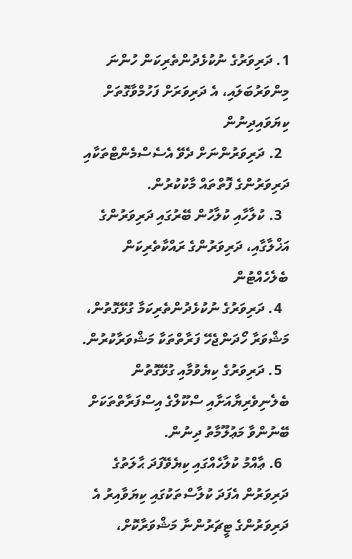1. ދަރިވަރުގެ ނުކުޅެދުންތެރިކަން ހުންނަ މިންވަރުބަލައި، އެ ދަރިވަރަށް ފަހުމްވާގޮތަށް ކިޔަވައިދިނުން
  2. ދަރިވަރުންނަށް ދެވޭ އެސެސްމެންޓްތަކާއި ދަރިވަރުންގެ ފޮތްތައް މާކުކުރުން.
  3. ކުލާހާއި ކުލާހުން ބޭރުގައި ދަރިވަރުންގެ އަޚްލާގާއި، ދަރިވަރުންގެ ރައްކާތެރިކަން ބެލެހެއްޓުން
  4. ދަރިވަރުގެ ނުކުޅެދުންތެރިކަމާ ގުޅޭގޮތުން، މަޝްވަރާ ހޯދަންޖެހޭ ފަރާތްތަކާ މަޝްވަރާކުރުން.
  5. ދަރިވަރުގެ ކިޔެވުމާއި ގުޅޭގޮތުން ބެލެނިވެރިޔާއަށާއި ސްކޫލްގެ އިސްފަރާތްތަކަށް ބޭނުންވާ މަޢުލޫމާތު ދިނުން.
  6. ޢާއްމު ކުލާހެއްގައި ކިޔެވޭފަދަ ޙާލަތުގެ ދަރިވަރުން އެފަދަ ކުލާސްތަކުގައި ކިޔަވާއިރު އެ ދަރިވަރުންގެ ޓީޗަރުންނާ މަޝްވަރާކޮށް،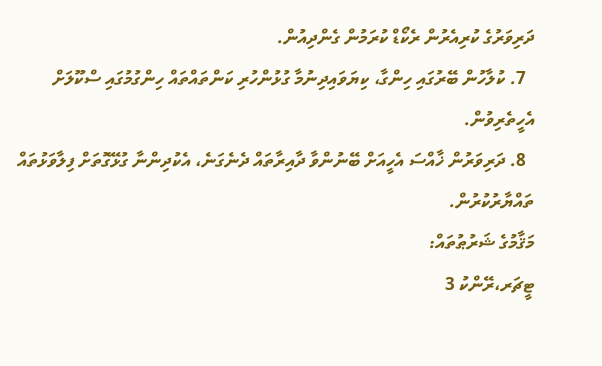ދަރިވަރުގެ ކުރިއެރުން ރެކޯޑް ކުރަމުން ގެންދިއުން.
  7. ކުލާހުން ބޭރުގައި ހިންގާ، ކިޔަވައިދިނުމާ ގުޅުންހުރި ކަންތައްތައް ހިންގުމުގައި ސްކޫލަށް އެހީތެރިވުން.
  8. ދަރިވަރުން ޚާއްސަ އެހީއަށް ބޭނުންވާ ދާއިރާތައް ދެނެގަނެ، އެކުދިންނާ ގުޅޭގޮތަށް ފިލާވަޅުތައް ތައްޔާރުކުރުން.
މަޤާމުގެ ޝަރުޠުތައް:
ޓީޗަރ،ރޭންކު 3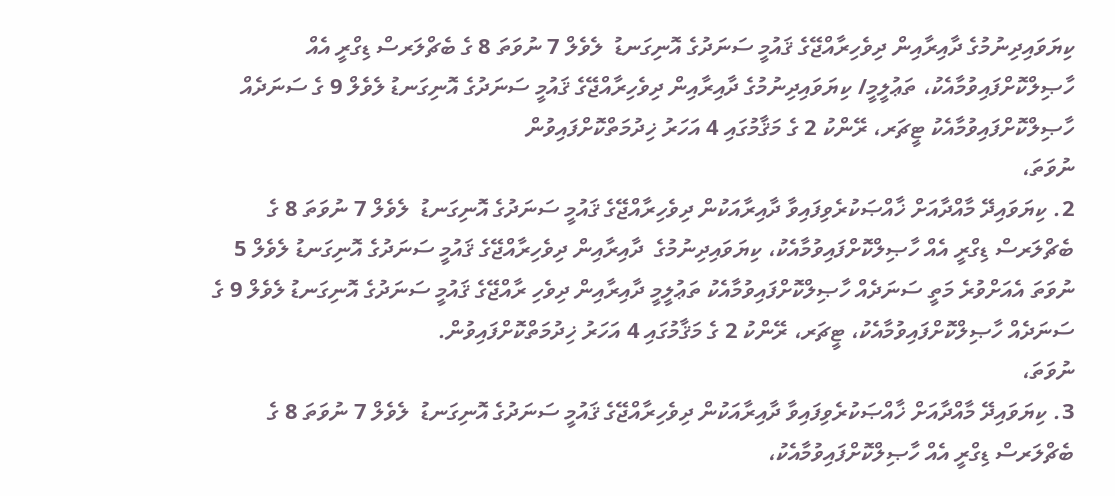ކިޔަވައިދިނުމުގެ ދާއިރާއިން ދިވެހިރާއްޖޭގެ ޤައުމީ ސަނަދުގެ އޮނިގަނޑު  ލެވެލް 7 ނުވަތަ 8 ގެ ބެޗްލަރސް ޑިގްރީ އެއް ހާޞިލްކޮށްފައިވުމާއެކު، ތަޢުލީމީ/ ކިޔަވައިދިނުމުގެ ދާއިރާއިން ދިވެހިރާއްޖޭގެ ޤައުމީ ސަނަދުގެ އޮނިގަނޑު ލެވެލް 9 ގެ ސަނަދެއް ހާޞިލްކޮށްފައިވުމާއެކު ޓީޗަރ، ރޭންކު 2 ގެ މަޤާމުގައި 4 އަހަރު ޚިދުމަތްކޮށްފައިވުން
ނުވަތަ،
2. ކިޔަވައިދޭ މާއްދާއަށް ޚާއްޞަކުރެވިފައިވާ ދާއިރާއަކުން ދިވެހިރާއްޖޭގެ ޤައުމީ ސަނަދުގެ އޮނިގަނޑު  ލެވެލް 7 ނުވަތަ 8 ގެ ބެޗްލަރސް ޑިގްރީ އެއް ހާޞިލްކޮށްފައިވުމާއެކު، ކިޔަވައިދިނުމުގެ  ދާއިރާއިން ދިވެހިރާއްޖޭގެ ޤައުމީ ސަނަދުގެ އޮނިގަނޑު ލެވެލް 5 ނުވަތަ އެއަށްވުރެ މަތީ ސަނަދެއް ހާޞިލްކޮށްފައިވުމާއެކު ތަޢުލީމީ ދާއިރާއިން ދިވެހި ރާއްޖޭގެ ޤައުމީ ސަނަދުގެ އޮނިގަނޑު ލެވެލް 9 ގެ ސަނަދެއް ހާޞިލްކޮށްފައިވުމާއެކު، ޓީޗަރ، ރޭންކު 2 ގެ މަޤާމުގައި 4 އަހަރު ޚިދުމަތްކޮށްފައިވުން.
ނުވަތަ،
3. ކިޔަވައިދޭ މާއްދާއަށް ޚާއްޞަކުރެވިފައިވާ ދާއިރާއަކުން ދިވެހިރާއްޖޭގެ ޤައުމީ ސަނަދުގެ އޮނިގަނޑު  ލެވެލް 7 ނުވަތަ 8 ގެ ބެޗްލަރސް ޑިގްރީ އެއް ހާޞިލްކޮށްފައިވުމާއެކު،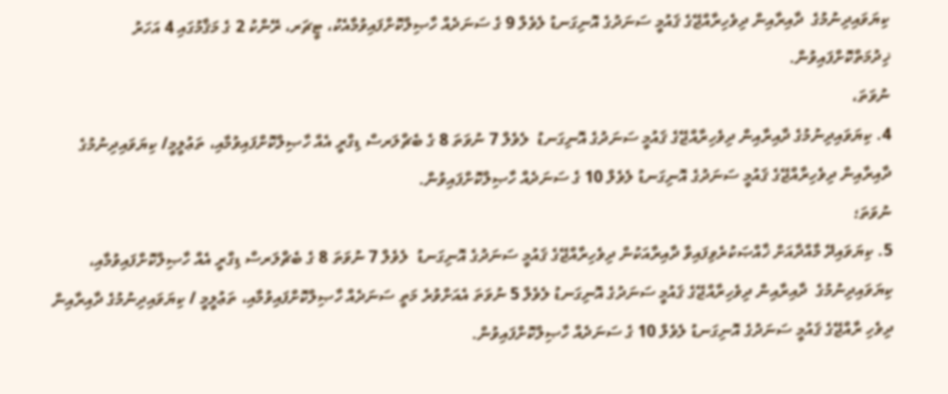ކިޔަވައިދިނުމުގެ  ދާއިރާއިން ދިވެހިރާއްޖޭގެ ޤައުމީ ސަނަދުގެ އޮނިގަނޑު ލެވެލް 9 ގެ ސަނަދެއް ހާޞިލްކޮށްފައިވުމާއެކު، ޓީޗަރ، ރޭންކު 2 ގެ މަޤާމުގައި 4 އަހަރު ޚިދުމަތްކޮށްފައިވުން.
ނުވަތަ،
4. ކިޔަވައިދިނުމުގެ ދާއިރާއިން ދިވެހިރާއްޖޭގެ ޤައުމީ ސަނަދުގެ އޮނިގަނޑު  ލެވެލް 7 ނުވަތަ 8 ގެ ބެޗްލަރސް ޑިގްރީ އެއް ހާޞިލްކޮށްފައިވުމާއި، ތަޢުލީމީ/ ކިޔަވައިދިނުމުގެ ދާއިރާއިން ދިވެހިރާއްޖޭގެ ޤައުމީ ސަނަދުގެ އޮނިގަނޑު ލެވެލް 10 ގެ ސަނަދެއް ހާޞިލްކޮށްފައިވުން.
ނުވަތަ؛
5. ކިޔަވައިދޭ މާއްދާއަށް ޚާއްޞަކުރެވިފައިވާ ދާއިރާއަކުން ދިވެހިރާއްޖޭގެ ޤައުމީ ސަނަދުގެ އޮނިގަނޑު  ލެވެލް 7 ނުވަތަ 8 ގެ ބެޗްލަރސް ޑިގްރީ އެއް ހާޞިލްކޮށްފައިވުމާއި، ކިޔަވައިދިނުމުގެ  ދާއިރާއިން ދިވެހިރާއްޖޭގެ ޤައުމީ ސަނަދުގެ އޮނިގަނޑު ލެވެލް 5 ނުވަތަ އެއަށްވުރެ މަތީ ސަނަދެއް ހާޞިލްކޮށްފައިވުމާއި، ތަޢުލީމީ / ކިޔަވައިދިނުމުގެ ދާއިރާއިން ދިވެހި ރާއްޖޭގެ ޤައުމީ ސަނަދުގެ އޮނިގަނޑު ލެވެލް 10 ގެ ސަނަދެއް ހާޞިލްކޮށްފައިވުން.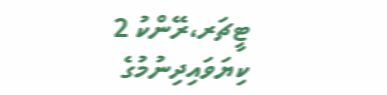ޓީޗަރ،ރޭންކު 2
ކިޔަވައިދިނުމުގެ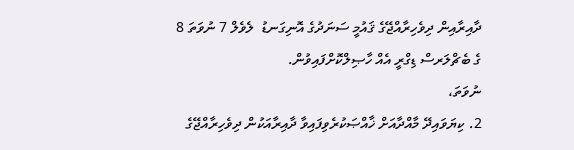ދާއިރާއިން ދިވެހިރާއްޖޭގެ ޤައުމީ ސަނަދުގެ އޮނިގަނޑު  ލެވެލް 7 ނުވަތަ 8 ގެ ބެޗްލަރސް ޑިގްރީ އެއް ހާޞިލްކޮށްފައިވުން.
ނުވަތަ،
2. ކިޔަވައިދޭ މާއްދާއަށް ޚާއްޞަކުރެވިފައިވާ ދާއިރާއަކުން ދިވެހިރާއްޖޭގެ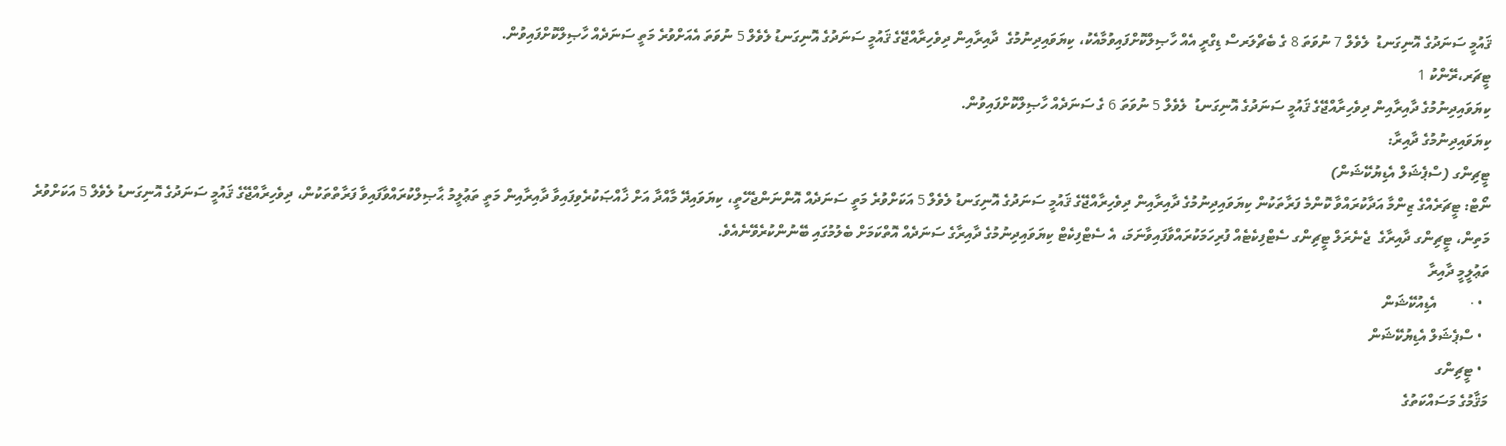ޤައުމީ ސަނަދުގެ އޮނިގަނޑު  ލެވެލް 7 ނުވަތަ 8 ގެ ބެޗްލަރސް ޑިގްރީ އެއް ހާޞިލްކޮށްފައިވުމާއެކު، ކިޔަވައިދިނުމުގެ  ދާއިރާއިން ދިވެހިރާއްޖޭގެ ޤައުމީ ސަނަދުގެ އޮނިގަނޑު ލެވެލް 5 ނުވަތަ އެއަށްވުރެ މަތީ ސަނަދެއް ހާޞިލްކޮށްފައިވުން.
ޓީޗަރ،ރޭންކު 1
ކިޔަވައިދިނުމުގެ ދާއިރާއިން ދިވެހިރާއްޖޭގެ ޤައުމީ ސަނަދުގެ އޮނިގަނޑު  ލެވެލް 5 ނުވަތަ 6 ގެ ސަނަދެއް ހާޞިލްކޮށްފައިވުން.
ކިޔަވައިދިނުމުގެ ދާއިރާ:
ޓީޗިންގ (ސްޕެޝަލް އެޑިޔުކޭޝަން)
ނޯޓް: ޓީޗަރެއްގެ ޒިންމާ އަދާކުރައްވާ ކޮންމެ ފަރާތަކުން ކިޔަވައިދިނުމުގެ ދާއިރާއިން ދިވެހިރާއްޖޭގެ ޤައުމީ ސަނަދުގެ އޮނިގަނޑު ލެވެލް 5 އަކަށްވުރެ މަތީ ސަނަދެއް އޮންނަންޖެހޭތީ، ކިޔަވައިދޭ މާއްދާ އަށް ޚާއްޞަކުރެވިފައިވާ ދާއިރާއިން މަތީ ތަޢުލީމު ޙާޞިލްކުރައްވާފައިވާ ފަރާތްތަކުން، ދިވެހިރާއްޖޭގެ ޤައުމީ ސަނަދުގެ އޮނިގަނޑު ލެވެލް 5 އަކަށްވުރެ މަތިން، ޓީޗިންގ ދާއިރާގެ  ޖެނެރަލް ޓީޗިންގ ސެޓްފިކެޓެއް ފުރިހަމަކުރައްވާފައިވާނަމަ، އެ ސެޓްފިކެޓް ކިޔަވައިދިނުމުގެ ދާއިރާގެ ސަނަދެއް އޮތްކަމަށް ބެލުމުގައި ބޭނުންކުރެވޭނެއެވެ.
ތަޢުލީމީ ދާއިރާ
  • ·         އެޑިއުކޭޝަން
  • ސްޕެޝަލް އެޑިޔުކޭޝަން
  • ޓީޗިންގ
މަޤާމުގެ މަސައްކަތުގެ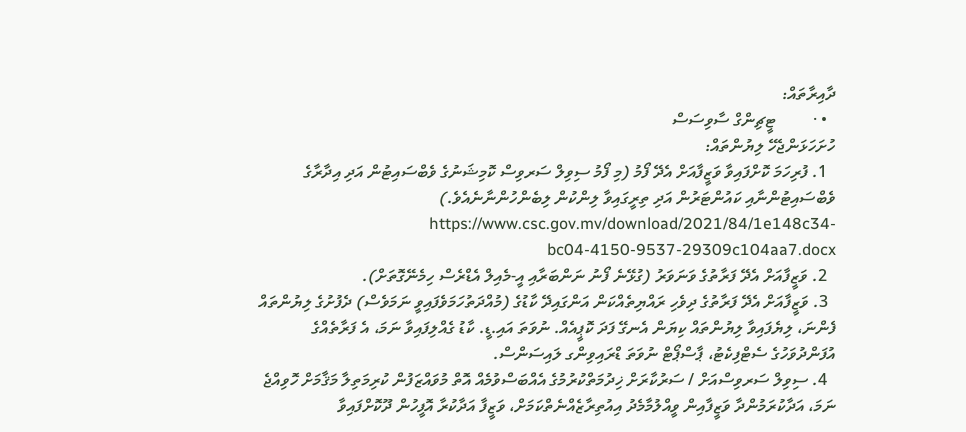ދާއިރާތައް:
  • ·         ޓީޗިންގް ސާވިސަސް
ހުށަހަޅަންޖެހޭ ލިޔުންތައް:
  1. ފުރިހަމަ ކޮށްފައިވާ ވަޒީފާއަށް އެދޭ ފޯމު (މި ފޯމު ސިވިލް ސަރވިސް ކޮމިޝަނުގެ ވެބްސައިޓުން އަދި އިދާރާގެ ވެބްސައިޓުންނާއި ކައުންޓަރުން އަދި ތިރީގައިވާ ލިންކުން ލިބެންހުންނާނެއެވެ.)  https://www.csc.gov.mv/download/2021/84/1e148c34-bc04-4150-9537-29309c104aa7.docx
  2. ވަޒީފާއަށް އެދޭ ފަރާތުގެ ވަނަވަރު (ގުޅޭނެ ފޯނު ނަންބަރާއި އީ-މެއިލް އެޑްރެސް ހިމެނޭގޮތަށް).
  3. ވަޒީފާއަށް އެދޭ ފަރާތުގެ ދިވެހި ރައްޔިތެއްކަން އަންގައިދޭ ކާޑުގެ (މުއްދަތުހަމަވެފައިވީ ނަމަވެސް) ދެފުށުގެ ލިޔުންތައް ފެންނަ، ލިޔެފައިވާ ލިޔުންތައް ކިޔަން އެނގޭ ފަދަ ކޮޕީއެއް. ނުވަތަ އައި.ޑީ. ކާޑު ގެއްލިފައިވާ ނަމަ، އެ ފަރާތެއްގެ އުފަންދުވަހުގެ ސެޓްފިކެޓު، ޕާސްޕޯޓް ނުވަތަ ޑްރައިވިންގ ލައިސަންސް.
  4. ސިވިލް ސަރވިސްއަށް / ސަރުކާރަށް ޚިދުމަތްކުރުމުގެ އެއްބަސްވުމެއް އޮތް މުވައްޒަފުން ކުރިމަތިލާ މަޤާމަށް ހޮވިއްޖެ ނަމަ، އަދާކުރަމުންދާ ވަޒީފާއިން ވީއްލުމާމެދު އިއުތިރާޒެއްނެތްކަމަށް، ވަޒީފާ އަދާކުރާ އޮފީހުން ދޫކޮށްފައިވާ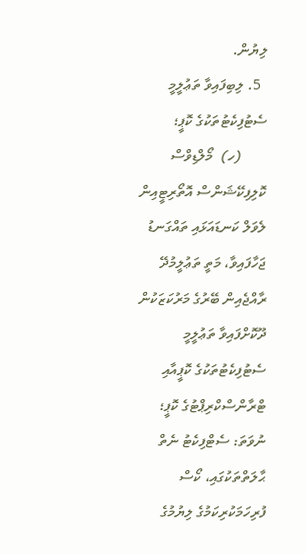ލިޔުން.
  5. ލިބިފައިވާ ތަޢުލީމީ ސެޓުފިކެޓުތަކުގެ ކޮޕީ؛
       (ހ)  މޯލްޑިވްސް ކޮލިފިކޭޝަންސް އޮތޯރިޓީއިން ލެވަލް ކަނޑައަޅައި ތައްގަނޑު ޖަހާފައިވާ، މަތީ ތަޢުލީމުދޭ ރާއްޖެއިން ބޭރުގެ މަރުކަޒަކުން ދޫކޮށްފައިވާ ތަޢުލީމީ ސެޓުފިކެޓުތަކުގެ ކޮޕީއާއި ޓްރާންސްކްރިޕްޓުގެ ކޮޕީ؛ ނުވަތަ: ސެޓްފިކެޓު ނެތް ޙާލަތްތަކުގައި، ކޯސް ފުރިހަމަކުރިކަމުގެ ލިޔުމުގެ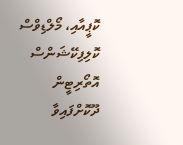ކޮޕީއާއި، މޯލްޑިވްސް ކޮލިފިކޭޝަންސް އޮތޯރިޓީން ދޫކޮށްފައިވާ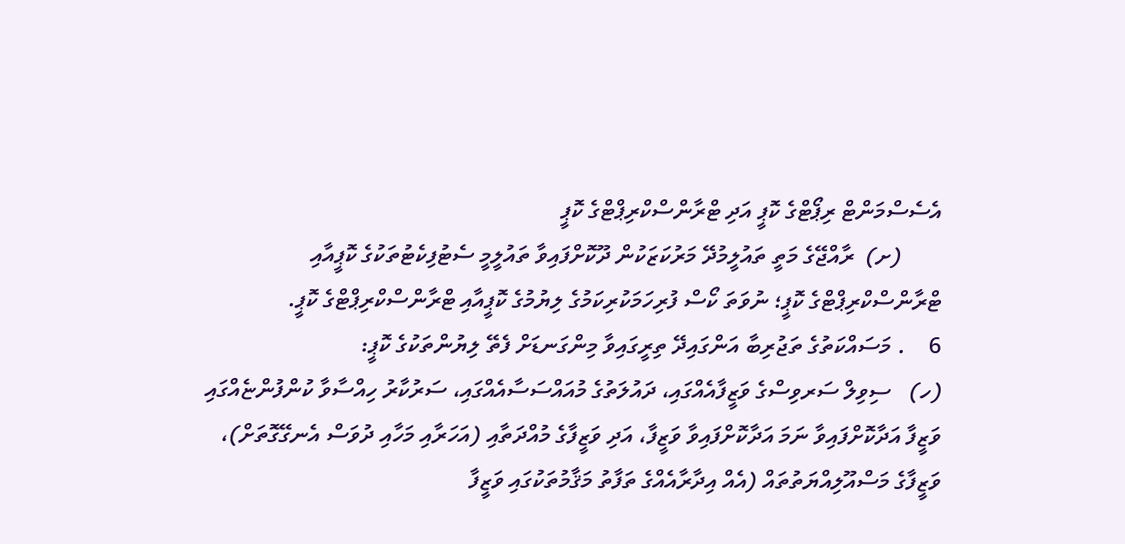އެސެސްމަންޓް ރިޕޯޓްގެ ކޮޕީ އަދި ޓްރާންސްކްރިޕްޓްގެ ކޮޕީ
       (ށ)  ރާއްޖޭގެ މަތީ ތައުލީމުދޭ މަރުކަޒަކުން ދޫކޮށްފައިވާ ތައުލީމީ ސެޓުފިކެޓުތަކުގެ ކޮޕީއާއި ޓްރާންސްކްރިޕްޓްގެ ކޮޕީ؛ ނުވަތަ ކޯސް ފުރިހަމަކުރިކަމުގެ ލިޔުމުގެ ކޮޕީއާއި ޓްރާންސްކްރިޕްޓްގެ ކޮޕީ.
6    . މަސައްކަތުގެ ތަޖުރިބާ އަންގައިދޭ ތިރީގައިވާ މިންގަނޑަށް ފެތޭ ލިޔުންތަކުގެ ކޮޕީ:
(ހ)   ސިވިލް ސަރވިސްގެ ވަޒީފާއެއްގައި، ދައުލަތުގެ މުއައްސަސާއެއްގައި، ސަރުކާރު ހިއްސާވާ ކުންފުންޏެއްގައި ވަޒީފާ އަދާކޮށްފައިވާ ނަމަ އަދާކޮށްފައިވާ ވަޒީފާ، އަދި ވަޒީފާގެ މުއްދަތާއި (އަހަރާއި މަހާއި ދުވަސް އެނގޭގޮތަށް)، ވަޒީފާގެ މަސްއޫލިއްޔަތުތައް (އެއް އިދާރާއެއްގެ ތަފާތު މަޤާމުތަކުގައި ވަޒީފާ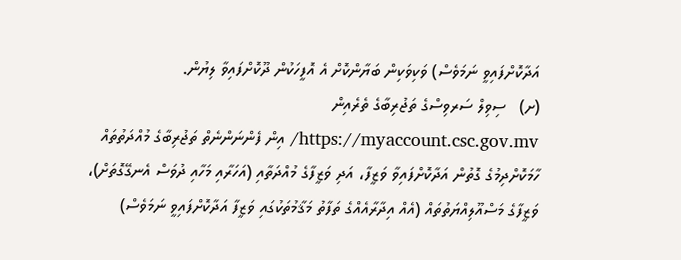އަދާކޮށްފައިވީ ނަމަވެސް) ވަކިވަކިން ބަޔާންކޮށް އެ އޮފީހަކުން ދޫކޮށްފައިވާ ލިޔުން.
(ށ)   ސިވިލް ސަރވިސްގެ ތަޖުރިބާގެ ތެރެއިން https://myaccount.csc.gov.mv/ އިން ފެންނަންނެތް ތަޖުރިބާގެ މުއްދަތުތައް ހާމަކޮށްދިމުގެ ގޮތުން އަދާކޮށްފައިވާ ވަޒީފާ، އަދި ވަޒީފާގެ މުއްދަތާއި (އަހަރާއި މަހާއި ދުވަސް އެނގޭގޮތަށް)، ވަޒީފާގެ މަސްއޫލިއްޔަތުތައް (އެއް އިދާރާއެއްގެ ތަފާތު މަޤާމުތަކުގައި ވަޒީފާ އަދާކޮށްފައިވީ ނަމަވެސް)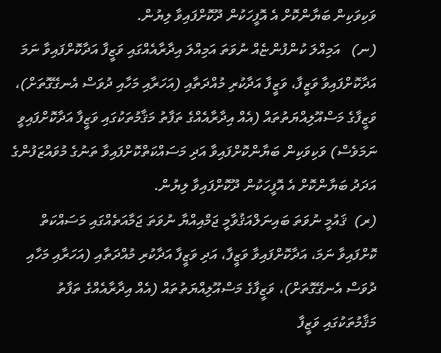ވަކިވަކިން ބަޔާންކޮށް އެ އޮފީހަކުން ދޫކޮށްފައިވާ ލިޔުން.
(ނ)   އަމިއްލަ ކުންފުންޏެއް ނުވަތަ އަމިއްލަ އިދާރާއެއްގައި ވަޒީފާ އަދާކޮށްފައިވާ ނަމަ އަދާކޮށްފައިވާ ވަޒީފާ، ވަޒީފާ އަދާކުރި މުއްދަތާއި (އަހަރާއި މަހާއި ދުވަސް އެނގޭގޮތަށް)، ވަޒީފާގެ މަސްއޫލިއްޔަތުތައް (އެއް އިދާރާއެއްގެ ތަފާތު މަޤާމުތަކުގައި ވަޒީފާ އަދާކޮށްފައިވީ ނަމަވެސް) ވަކިވަކިން ބަޔާންކޮށްފައިވާ އަދި މަސައްކަތްކޮށްފައިވާ ތަނުގެ މުވައްޒަފުންގެ އަދަދު ބަޔާންކޮށް އެ އޮފީހަކުން ދޫކޮށްފައިވާ ލިޔުން.
(ރ)  ޤައުމީ ނުވަތަ ބައިނަލްއަޤުވާމީ ޖަމްއިއްޔާ ނުވަތަ ޖަމާއަތެއްގައި މަސައްކަތް ކޮށްފައިވާ ނަމަ، އަދާކޮށްފައިވާ ވަޒީފާ، އަދި ވަޒީފާ އަދާކުރި މުއްދަތާއި (އަހަރާއި މަހާއި ދުވަސް އެނގޭގޮތަށް)، ވަޒީފާގެ މަސްއޫލިއްޔަތުތައް (އެއް އިދާރާއެއްގެ ތަފާތު މަޤާމުތަކުގައި ވަޒީފާ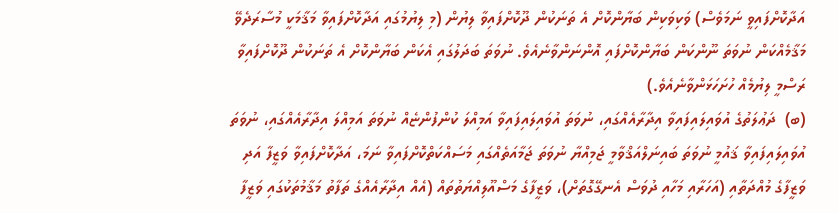އަދާކޮށްފައިވީ ނަމަވެސް) ވަކިވަކިން ބަޔާންކޮށް އެ ތަނަކުން ދޫކޮށްފައިވާ ލިޔުން (މި ލިޔުމުގައި އަދާކޮށްފައިވާ މަޤާމަކީ މުސާރަދެވޭ މަޤާމެއްކަން ނުވަތަ ނޫންކަން ބަޔާންކޮށްފައި އޮންނަންވާނެއެވެ. ނުވަތަ ބަދަލުގައި އެކަން ބަޔާންކޮށް އެ ތަނަކުން ދޫކޮށްފައިވާ ރަސްމީ ލިޔުމެއް ހުށަހަޅަންވާނެއެވެ.)
(ބ)  ދަޢުލަތުގެ އުވައިލައިފައިވާ އިދާރާއެއްގައި، ނުވަތަ އުވައިލައިފައިވާ އަމިއްލަ ކުންފުންޏެއް ނުވަތަ އަމިއްލަ އިދާރާއެއްގައި، ނުވަތަ އުވައިލައިފައިވާ ޤައުމީ ނުވަތަ ބައިނަލްއަޤްވާމީ ޖަމިއްޔާ ނުވަތަ ޖަމާއަތެއްގައި މަސައްކަތްކޮށްފައިވާ ނަމަ، އަދާކޮށްފައިވާ ވަޒީފާ އަދި ވަޒީފާގެ މުއްދަތާއި (އަހަރާއި މަހާއި ދުވަސް އެނގޭގޮތަށް)، ވަޒީފާގެ މަސްއޫލިއްޔަތުތައް (އެއް އިދާރާއެއްގެ ތަފާތު މަޤާމުތަކުގައި ވަޒީފާ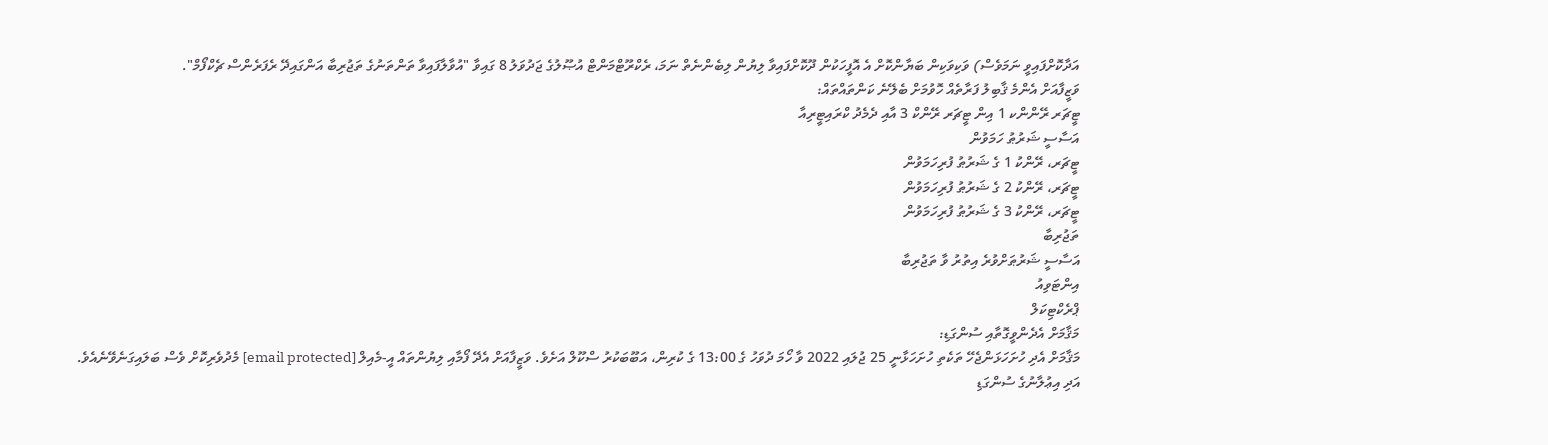އަދާކޮށްފައިވީ ނަމަވެސް) ވަކިވަކިން ބަޔާންކޮށް އެ އޮފީހަކުން ދޫކޮށްފައިވާ ލިޔުން ލިބެންނެތް ނަމަ، ރެކްރޫޓްމަންޓް އުޞޫލުގެ ޖަދުވަލު 8 ގައިވާ "އުވާލާފައިވާ ތަންތަނުގެ ތަޖުރިބާ އަންގައިދޭ ރެފަރެންސް ޗެކްފޯމް".
ވަޒީފާއަށް އެންމެ ޤާބިލު ފަރާތެއް ހޮވުމަށް ބެލޭނެ ކަންތައްތައް:
ޓީޗަރ ރޭންންކ 1 އިން ޓީޗަރ ރޭންކް 3 އާއި ދެމެދު ކްރައިޓީރިއާ
އަސާސީ ޝަރުޠު ހަމަވުން
ޓީޗަރ، ރޭންކު 1 ގެ ޝަރުޠު ފުރިހަމަވުން
ޓީޗަރ، ރޭންކު 2 ގެ ޝަރުޠު ފުރިހަމަވުން
ޓީޗަރ، ރޭންކު 3 ގެ ޝަރުޠު ފުރިހަމަވުން
ތަޖުރިބާ
އަސާސީ ޝަރުޠަށްވުރެ އިތުރު ވާ ތަޖުރިބާ
އިންޓަވިއު
ޕްރެކްޓިކަލް
މަޤާމަށް އެދެންވީގޮތާއި ސުންގަޑި:
މަޤާމަށް އެދި ހުށަހަޅަންޖެހޭ ތަކެތި ހުށަހަޅާނީ 25 ޖުލައި 2022 ވާ ހޯމަ ދުވަހު ގެ 13:00 ގެ ކުރިން، އަބޫބަކުރު ސްކޫލް އަށެވެ. ވަޒީފާއަށް އެދޭ ފޯމާއި ލިޔުންތައް އީ-މެއިލް [email protected] މެދުވެރިކޮށް ވެސް ބަލައިގަނެވޭނެއެވެ.
އަދި އިޢުލާނުގެ ސުންގަޑި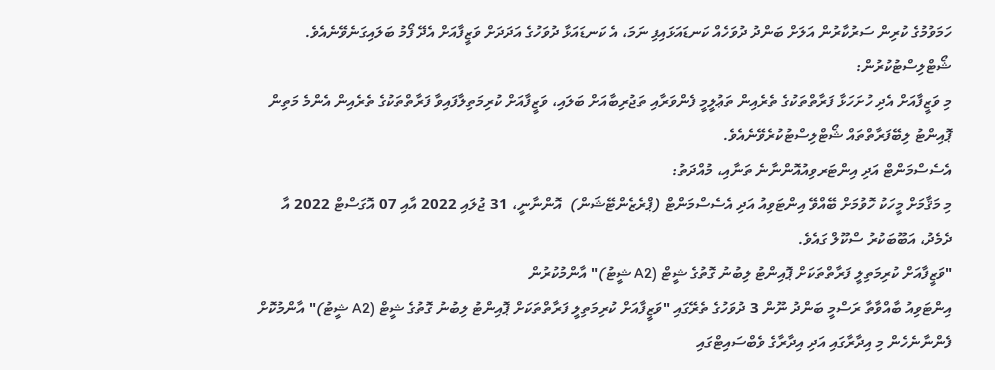ހަމަވުމުގެ ކުރިން ސަރުކާރުން އަލަށް ބަންދު ދުވަހެއް ކަނޑައަޅައިފި ނަމަ، އެ ކަނޑައަޅާ ދުވަހުގެ އަދަދަށް ވަޒީފާއަށް އެދޭ ފޯމު ބަލައިގަނެވޭނެއެވެ.
ޝޯޓްލިސްޓުކުރުން:
މި ވަޒީފާއަށް އެދި ހުށަހަޅާ ފަރާތްތަކުގެ ތެރެއިން ތަޢުލީމީ ފެންވަރާއި ތަޖުރިބާއަށް ބަލައި، ވަޒީފާއަށް ކުރިމަތިލާފައިވާ ފަރާތްތަކުގެ ތެރެއިން އެންމެ މަތިން ޕޮއިންޓު ލިބޭފަރާތްތައް ޝޯޓްލިސްޓުކުރެވޭނެއެވެ.
އެސެސްމަންޓް އަދި އިންޓަރވިއުއޮންނާނެ ތަނާއި، މުއްދަތު:
މި މަޤާމަށް މީހަކު ހޮވުމަށް ބޭއްވޭ އިންޓަވިއު އަދި އެސެސްމަންޓް (ޕްރެޒެންޓޭޝަން)  އޮންނާނީ، 31 ޖުލައި 2022 އާއި 07 އޮގަސްޓް 2022 އާ ދެމެދު، އަބޫބަކުރު ސްކޫލް ގައެވެ.
"ވަޒީފާއަށް ކުރިމަތިލީ ފަރާތްތަކަށް ޕޮއިންޓު ލިބުނު ގޮތުގެ ޝީޓް (A2 ޝީޓު)" އާންމުކުރުން
އިންޓަވިއު ބާއްވާތާ ރަސްމީ ބަންދު ނޫން 3 ދުވަހުގެ ތެރޭގައި "ވަޒީފާއަށް ކުރިމަތިލީ ފަރާތްތަކަށް ޕޮއިންޓު ލިބުނު ގޮތުގެ ޝީޓް (A2 ޝީޓު)" އާންމުކޮށް ފެންނާނެހެން މި އިދާރާގައި އަދި އިދާރާގެ ވެބްސައިޓްގައި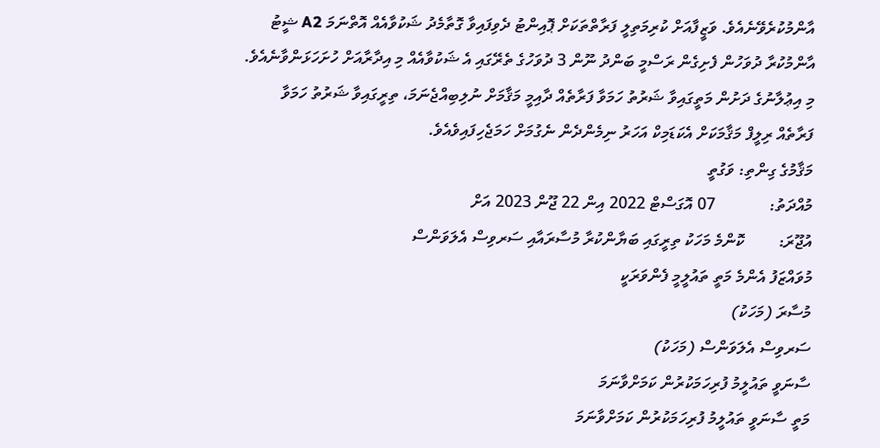އާންމުކުރެވޭނެއެވެ. ވަޒީފާއަށް ކުރިމަތިލީ ފަރާތްތަކަށް ޕޮއިންޓު ދެވިފައިވާ ގޮތާމެދު ޝަކުވާއެއް އޮތްނަމަ A2 ޝީޓު އާންމުކުރާ ދުވަހުން ފެށިގެން ރަސްމީ ބަންދު ނޫން 3 ދުވަހުގެ ތެރޭގައި އެ ޝަކުވާއެއް މި އިދާރާއަށް ހުށަހަޅަންވާނެއެވެ.
މި އިޢުލާނުގެ ދަށުން މަތީގައިވާ ޝަރުތު ހަމަވާ ފަރާތެއް ދާއިމީ މަޤާމަށް ނުލިބިއްޖެނަމަ، ތިރީގައިވާ ޝަރުތު ހަމަވާ ފަރާތެއް ރިލީފް މަޤާމަކަށް އެކަޑަމިކް އަހަރު ނިމެންދެން ނެގުމަށް ހަމަޖެހިފައިވެއެވެ.
މަޤާމުގެ ގިންތި: ވަގުތީ
މުއްދަތު:             07 އޮގަސްޓް 2022 އިން 22 ޖޫން 2023 އަށް
އުޖޫރަ:        ކޮންމެ މަހަކު ތިރީގައި ބަޔާންކުރާ މުސާރައާއި ސަރވިސް އެލަވަންސް
މުވައްޒަފު އެންމެ މަތީ ތައުލީމީ ފެންވަރަކީ
މުސާރަ (މަހަކު)
ސަރވިސް އެލަވަންސް (މަހަކު)
ސާނަވީ ތައުލީމު ފުރިހަމަކުރުން ކަމަށްވާނަމަ
މަތީ ސާނަވީ ތައުލީމު ފުރިހަމަކުރުން ކަމަށްވާނަމަ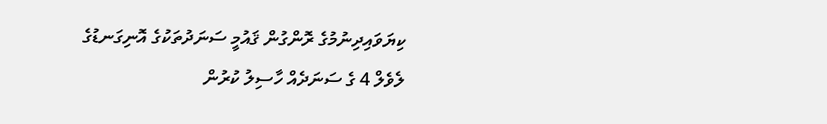ކިޔަވައިދިނުމުގެ ރޮންގުން ޤައުމީ ސަނަދުތަކުގެ އޮނިގަނޑުގެ ލެވެލް 4 ގެ ސަނަދެއް ހާސިލު ކުރުން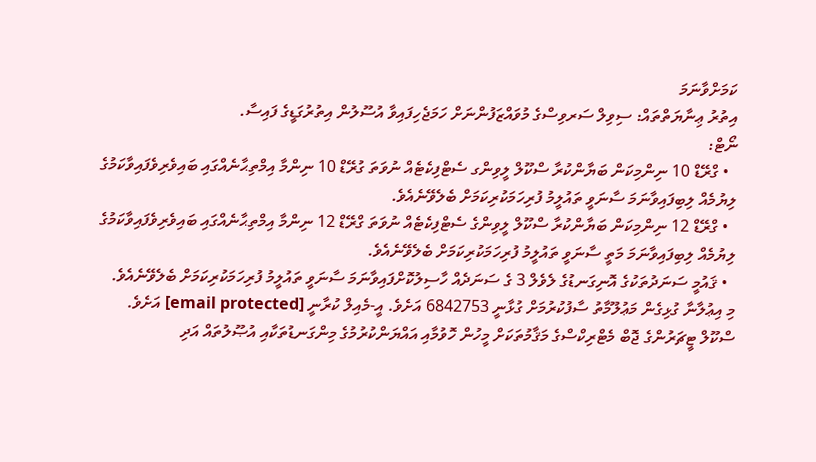ކަމަށްވާނަމަ
އިތުރު ޢިނާޔަތްތައް: ސިވިލް ސަރވިސްގެ މުވައްޒަފުންނަށް ހަމަޖެހިފައިވާ އުސޫލުން އިތުރުގަޑީގެ ފައިސާ.
ނޯޓް:
  • ގްރޭޑް 10 ނިންމިކަން ބަޔާންކުރާ ސްކޫލް ލީވިންގ ސެޓްފިކެޓެއް ނުވަތަ ގުރޭޑް 10 ނިންމާ އިމްތިޙާނެއްގައި ބައިވެރިވެފައިވާކަމުގެ ލިޔުމެއް ލިބިފައިވާނަމަ ސާނަވީ ތައުލީމު ފުރިހަމަކުރިކަމަށް ބެލެވޭނެއެވެ.
  • ގްރޭޑް 12 ނިންމިކަން ބަޔާންކުރާ ސްކޫލް ލީވިންގެ ސެޓްފިކެޓެއް ނުވަތަ ގްރޭޑް 12 ނިންމާ އިމްތިޙާނެއްގައި ބައިވެރިވެފައިވާކަމުގެ ލިޔުމެއް ލިބިފައިވާނަމަ މަތީ ސާނަވީ ތައުލީމު ފުރިހަމަކުރިކަމަށް ބެލެވޭނެއެވެ.
  • ޤައުމީ ސަނަދުތަކުގެ އޮނިގަނޑުގެ ލެވެލް 3 ގެ ސަނަދެއް ހާސިލުކޮށްފައިވާނަމަ ސާނަވީ ތައުލީމު ފުރިހަމަކުރިކަމަށް ބެލެވޭނެއެވެ.
މި އިޢުލާނާ ގުޅިގެން މަޢުލޫމާތު ސާފުކުރުމަށް ގުޅާނީ 6842753 އަށެވެ. އީ-މެއިލް ކުރާނީ [email protected] އަށެވެ.
ސްކޫލް ޓީޗަރުންގެ ޖޮބް މެޓްރިކްސްގެ މަޤާމުތަކަށް މީހުން ހޮވުމާއި އައްޔަންކުރުމުގެ މިންގަނޑުތަކާއި އުޞޫލުތައް އަދި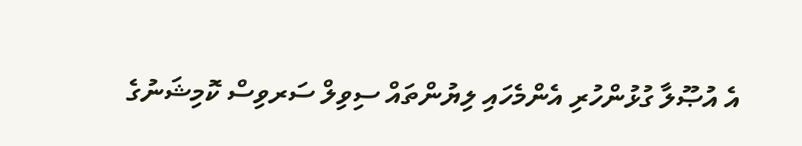އެ އުޞޫލާ ގުޅުންހުރި އެންމެހައި ލިޔުންތައް ސިވިލް ސަރވިސް ކޮމިޝަނުގެ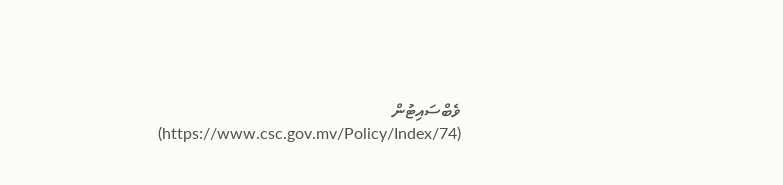ވެބްސައިޓުން (https://www.csc.gov.mv/Policy/Index/74)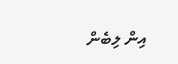އިން ލިބެން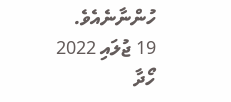ހުންނާނެއެވެ.
19 ޖުލައި 2022
ހޯދާ